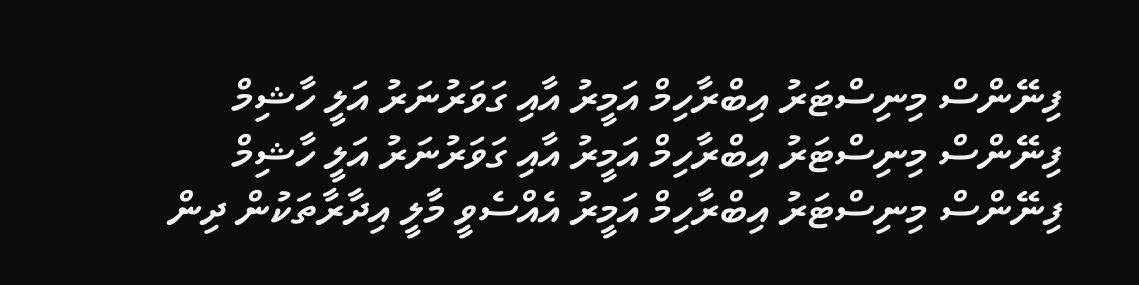ފިނޭންސް މިނިސްޓަރު އިބްރާހިމް އަމީރު އާއި ގަވަރުނަރު އަލީ ހާޝިމް
ފިނޭންސް މިނިސްޓަރު އިބްރާހިމް އަމީރު އާއި ގަވަރުނަރު އަލީ ހާޝިމް
ފިނޭންސް މިނިސްޓަރު އިބްރާހިމް އަމީރު އެއްސެވީ މާލީ އިދާރާތަކުން ދިން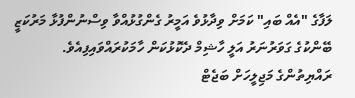ލަފާގެ "އެއް ބައި" ކަމަށް ވިދާޅުވެ އަމީރު ގެންގުޅުއްވާ ވިސްނުންފުޅާ މަރުކަޒީ ބޭންކުގެ ގަވަރުނަރު އަލީ ހާޝިމް ދެކޮޅުކަން ހާމަކުރައްވައިފިއެވެ.
ރައްޔިތުންގެ މަޖިލީހަށް ބަޖެޓް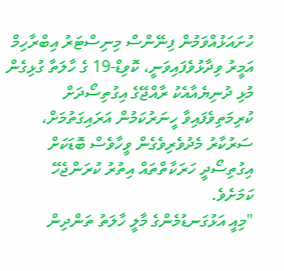ހުށައަޅުއްވަމުން ފިނޭންސް މިނިސްޓަރު އިބްރާހިމް އަމީރު ވިދާޅުވެފައިވަނީ، ކޮވިޑް-19 ގެ ހާލަތާ ގުޅިގެން މުޅި ދުނިޔެއާއެކު ރާއްޖޭގެ އިގުތިސޯދަށް ކުރިމަތިވެފައިވާ ހީނަރުކަމުން އަރައިގަތުމަށް، ސަރުކާރު މެދުވެރިވެގެން ވީހާވެސް ބޮޑަކަށް އިގުތިސޯދީ ހަރަކާތްތައް އިތުރު ކުރަންޖެހޭ ކަމަށެވެ.
"މިއީ އަޅުގަނޑުމެންގެ މާލީ ހާލަތު ތަންދިން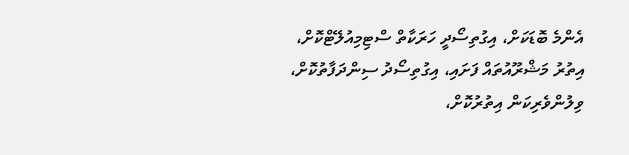އެންމެ ބޮޑަކަށް، އިގުތިސޯދީ ހަރަކާތް ސްޓިމިއުލޭޓްކޮށް، އިތުރު މަޝްރޫއުތައް ފަށައި، އިގުތިސޯދު ސިންދަފާތުކޮށް، ވިލުންވެރިކަން އިތުރުކޮށް،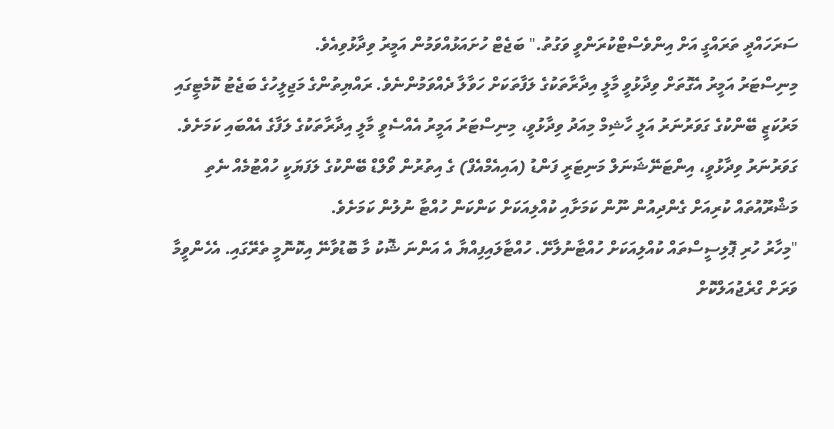ސަރަހައްދީ ތަރައްގީ އަށް އިންވެސްޓްކުރަންވީ ވަގުތު." ބަޖެޓް ހުށައަޅުއްވަމުން އަމީރު ވިދާޅުވިއެވެ.
މިނިސްޓަރު އަމީރު އެގޮތަށް ވިދާޅުވީ މާލީ އިދާރާތަކުގެ ލަފާތަކަށް ހަވާލާ ދެއްވަމުންނެވެ. ރައްޔިތުންގެ މަޖިލީހުގެ ބަޖެޓު ކޮމެޓީގައި މަރުކަޒީ ބޭންކުގެ ގަވަރުނަރު އަލީ ހާޝިމް މިއަދު ވިދާޅުވީ، މިނިސްޓަރު އަމީރު އެއްސެވީ މާލީ އިދާރާތަކުގެ ލަފާގެ އެއްބައި ކަމަށެވެ. ގަވަރުނަރު ވިދާޅުވީ، އިންޓަނޭޝަނަލް މަނިޓަރީ ފަންޑު (އައިއެމްއެފް) ގެ އިތުރުން ވޯލްޑް ބޭންކުގެ ލަފަޔަކީ ހުއްޓުމެއް ނެތި މަޝްރޫއުތައް ކުރިއަށް ގެންދިއުން ނޫން ކަމަށާއި ކުއްލިއަކަށް ކަންކަން ހުއްޓާ ނުލުން ކަމަށެވެ.
"މިހާރު ހުރި ޕޮލިސީސްތައް ކުއްލިއަކަށް ހުއްޓާނުލާށޭ. ހުއްޓާލައިފިއްޔާ އެ އަންނަ ޝޮކު މާ ބޮޑުވާނޭ އިކޮނޮމީ ތެރޭގައި. އެހެންވީމާ ވަރަށް ގްރެޖުއަލްކޮށް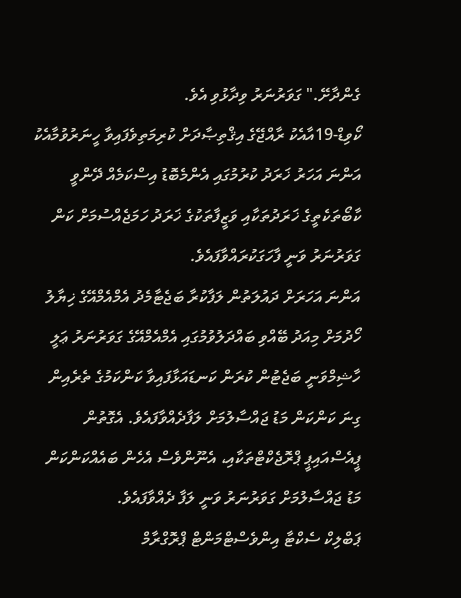ގެންދާށޭ." ގަވަރުނަރު ވިދާޅުވި އެވެ.
ކޯވިޑް-19އާއެކު ރާއްޖޭގެ އިޤްތިޞާދަށް ކުރިމަތިވެފައިވާ ހީނަރުވުމާއެކު އަންނަ އަހަރު ޚަރަދު ކުރުމުގައި އެންމެބޮޑު އިސްކަމެއް ދޭންވީ ކާބޯތަކެތީގެ ޚަރަދުތަކާއި ވަޒީފާތަކުގެ ޚަރަދު ހަމަޖެއްސުމަށް ކަން ގަވަރުނަރު ވަނީ ފާހަގަކުރައްވާފައެވެ.
އަންނަ އަހަރަށް ދައުލަތުން ލަފާކުރާ ބަޖެޓާމެދު އެމްއެމްއޭގެ ޚިޔާލު ހޯދުމަށް މިއަދު ބޭއްވި ބައްދަލުވުމުގައި އެމްއެމްއޭގެ ގަވަރުނަރު ޢަލީ ހާޝިމްވަނީ ބަޖެޓުން ކުރަން ކަނޑައަޅާފައިވާ ކަންކަމުގެ ތެރެއިން ގިނަ ކަންކަން މަޑު ޖައްސާލުމަށް ލަފާދެއްވާފައެވެ. އެގޮތުން ޕީއެސްއައިޕީ ޕްރޮޖެކްޓްތަކާއި، އެނޫންވެސް އެހެން ބައެއްކަންކަން މަޑު ޖައްސާލުމަށް ގަވަރުނަރު ވަނީ ލަފާ ދެއްވާފައެވެ.
ޕަބްލިކް ސެކްޓާ އިންވެސްޓްމަންޓް ޕްރޮގްރާމް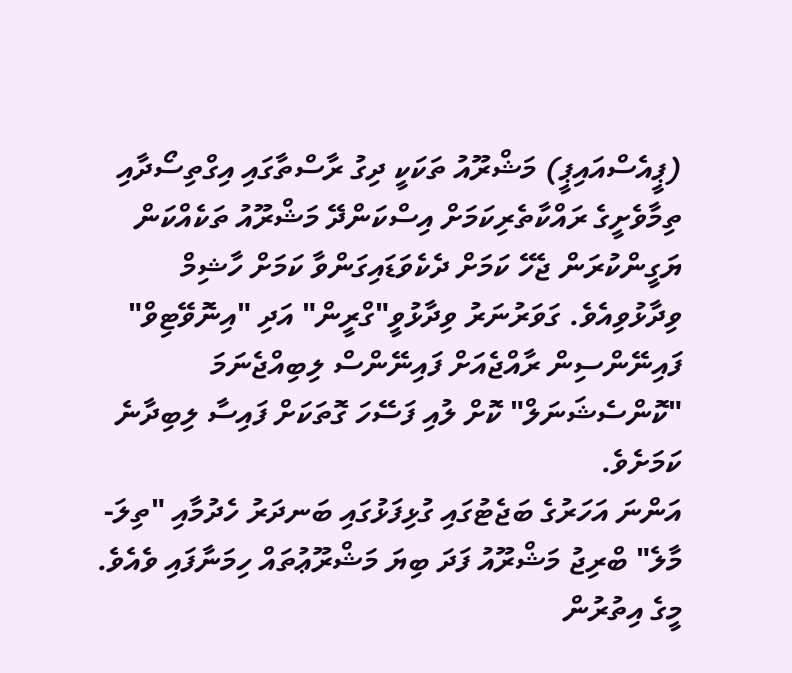(ޕީއެސްއައިޕީ) މަޝްރޫއު ތަކަކީ ދިގު ރާސްތާގައި އިގްތިސޯދާއި ތިމާވެށީގެ ރައްކާތެރިކަމަށް އިސްކަންދޭ މަޝްރޫއު ތަކެއްކަން ޔަގީންކުރަން ޖެހޭ ކަމަށް ދެކެވަޑައިގަންވާ ކަމަށް ހާޝިމް ވިދާޅުވިއެވެ. ގަވަރުނަރު ވިދާޅުވީ"ގްރީން" އަދި "އިނޮވޭޓިވް" ފައިނޭންސިން ރާއްޖެއަށް ފައިނޭންސް ލިބިއްޖެނަމަ "ކޮންސެޝަނަލް" ކޮށް ލުއި ފަސޭހަ ގޮތަކަށް ފައިސާ ލިބިދާނެ ކަމަށެވެ.
އަންނަ އަހަރުގެ ބަޖެޓުގައި ގުޅިފަޅުގައި ބަނދަރު ހެދުމާއި "ތިލަ-މާލެ" ބްރިޖު މަޝްރޫއު ފަދަ ބިޔަ މަޝްރޫޢުތައް ހިމަނާފައި ވެއެވެ. މީގެ އިތުރުން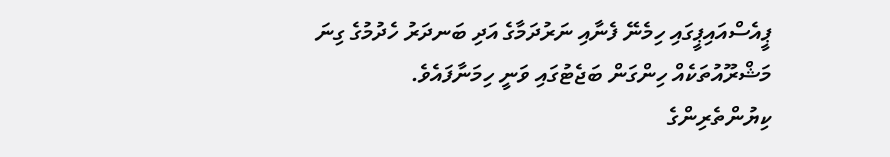ޕީއެސްއައިޕީގައި ހިމެނޭ ފެނާއި ނަރުދަމާގެ އަދި ބަނދަރު ހެދުމުގެ ގިނަ މަޝްރޫއުތަކެއް ހިންގަން ބަޖެޓުގައި ވަނީ ހިމަނާފައެވެ.
ކިޔުންތެރިންގެ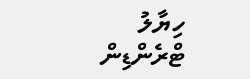ހިޔާލު
ޓްރެންޑިން